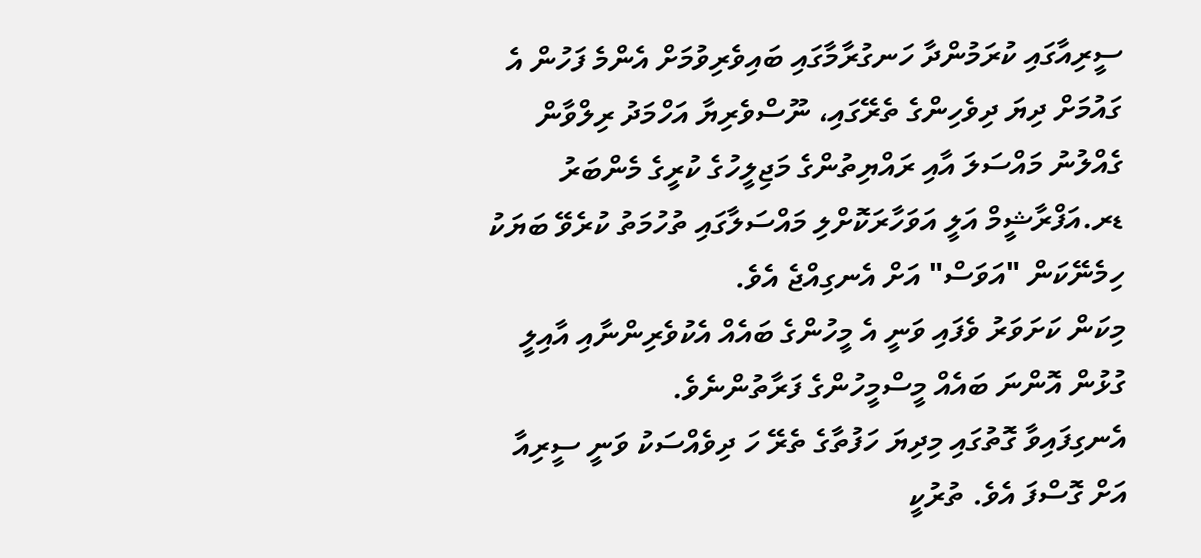ސީރިއާގައި ކުރަމުންދާ ހަނގުރާމާގައި ބައިވެރިވުމަށް އެންމެ ފަހުން އެ ގައުމަށް ދިޔަ ދިވެހިންގެ ތެރޭގައި، ނޫސްވެރިޔާ އަހްމަދު ރިލްވާން ގެއްލުނު މައްސަލަ އާއި ރައްޔިތުންގެ މަޖިލީހުގެ ކުރީގެ މެންބަރު ޑރ.އަފްރާޝީމް އަލީ އަވަހާރަކޮށްލި މައްސަލާގައި ތުހުމަތު ކުރެވޭ ބަޔަކު ހިމެނޭކަން "އަވަސް" އަށް އެނގިއްޖެ އެވެ.
މިކަން ކަށަވަރު ވެފައި ވަނީ އެ މީހުންގެ ބައެއް އެކުވެރިންނާއި އާއިލީ ގުޅުން އޮންނަ ބައެއް މީސްމީހުންގެ ފަރާތުންނެވެ.
އެނގިފައިވާ ގޮތުގައި މިދިޔަ ހަފުތާގެ ތެރޭ ހަ ދިވެއްސަކު ވަނީ ސީރިއާ އަށް ގޮސްފަ އެވެ. ތުރުކީ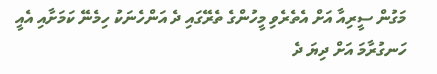މަގުން ސީރިއާ އަށް އެތެރެވި މީހުންގެ ތެރޭގައި ދެ އަންހެނަކު ހިމެނޭ ކަމަށާއި އެއީ ހަނގުރާމަ އަށް ދިޔަ ދެ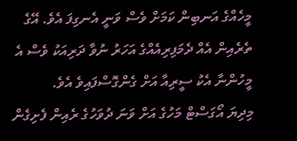މީހެއްގެ އަނބިން ކަމަށް ވެސް ވަނީ އެނގިފަ އެވެ. އޭގެ ތެރެއިން އެއް ދެމަފިރިއެއްގެ އަހަރު ނުވާ ދަރިއަކު ވެސް އެ މީހުންނާ އެކު ސީރިއާ އަށް ގެންގޮސްފައިވެ އެވެ.
މިދިޔަ އޯގަސްޓް މަހުގެ އަށް ވަނަ ދުވަހުގެ ރެއިން ފެށިގެން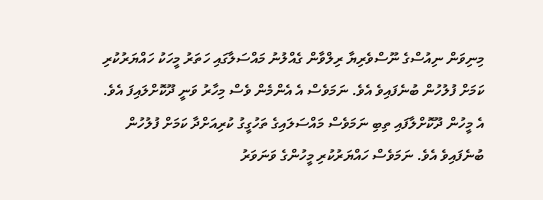މިނިވަން ނިއުސްގެ ނޫސްވެރިޔާ ރިލްވާން ގެއްލުނު މައްސަލާގައި ހަތަރު މީހަކު ހައްޔަރުކުރި ކަމަށް ފުލުހުން ބުނެފައިވެ އެވެ. ނަމަވެސް އެ އެންމެން ވެސް މިހާރު ވަނީ ދޫކޮށްލައިފަ އެވެ. އެ މީހުން ދޫކޮށްލާފައި ތިބި ނަމަވެސް މައްސަލައިގެ ތަހުގީގު ކުރިއަށްދާ ކަމަށް ފުލުހުން ބުނެފައިވެ އެވެ. ނަމަވެސް ހައްޔަރުކުރި މީހުންގެ ވަނަވަރު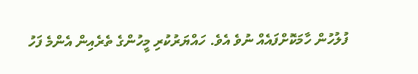ފުލުހުން ހާމަކޮށްފައެއް ނުވެ އެވެ. ހައްޔަރުކުރި މީހުންގެ ތެރެއިން އެންމެ ފަހު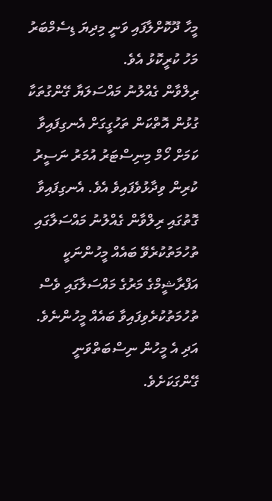މީހާ ދޫކޮށްލާފައި ވަނީ މިދިޔަ ޑިސެމްބަރު މަހު ކުރީކޮޅު އެވެ.
ރިލްވާން ގެއްލުނު މައްސަލަޔާ ގޭންގުތަކާ ގުޅުން އޮތްކަން ތަހުގީގަށް އެނގިފައިވާ ކަމަށް ހޯމް މިނިސްޓަރު އުމަރު ނަސީރު ކުރިން ވިދާޅުވެފައިވެ އެވެ. އެނގިފައިވާ ގޮތުގައި ރިލްވާން ގެއްލުނު މައްސަލާގައި ތުހުމަތުކުރެވޭ ބައެއް މީހުންނަކީ އަފްރާޝީމްގެ މަރުގެ މައްސަލާގައި ވެސް ތުހުމަތުކުރެވިފައިވާ ބައެއް މީހުންނެވެ. އަދި އެ މީހުން ނިސްބަތްވަނީ ގޭންގަކަށެވެ.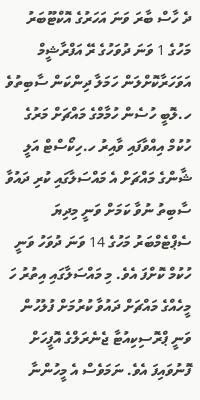ދެ ހާސް ބާރަ ވަނަ އަހަރުގެ އޮކްޓޫބަރު މަހުގެ 1 ވަނަ ދުވަހުގެ ރޭ އަފްރާޝީމް އަވަހަރާކޮށްލަން ހަމަލާ ދިންކަން ސާބިތުވެ ހ.ލޮބީ ހުސެން ހުމާމްގެ މައްޗަށް މަރުގެ ހުކުމް އިއްވާފައި ވާއިރު ހ.ހިކޯސްޓް އަލީ ޝާންގެ މައްޗަށް އެ މައްސަލާގައި ކުރި ދައުވާ ސާބިތު ނުވާ ކަމަށް ވަނީ މިދިޔަ ސެޕްޓެމްބަރު މަހުގެ 14 ވަނަ ދުވަހު ވަނީ ހުކުމް ކޮށްފަ އެވެ. މި މައްސަލާގައި އިތުރު ހަ މީހެއްގެ މައްޗަށް ދައުވާ ކުރުމަށް ފުލުހުން ވަނީ ޕްރޮސިކިއުޓާ ޖެނެރަލްގެ އޮފީހަށް ފޮނުވައިފަ އެވެ. ނަމަވެސް އެ މީހުންނާ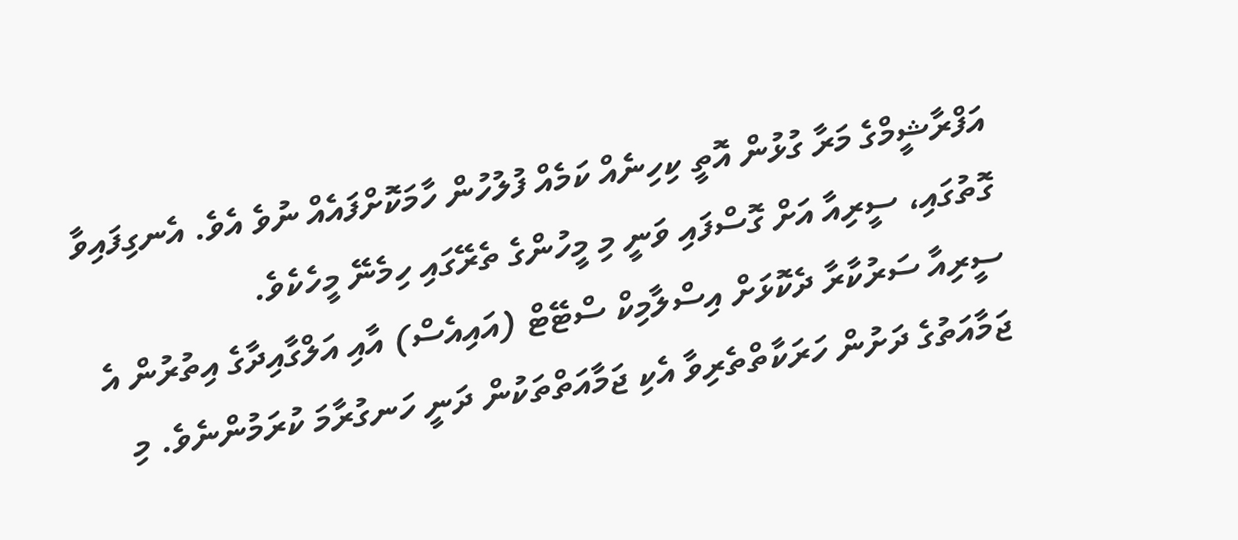އަފްރާޝީމްގެ މަރާ ގުޅުން އޮތީ ކިހިނެއް ކަމެއް ފުލުހުން ހާމަކޮށްފައެއް ނުވެ އެވެ. އެނގިފައިވާ ގޮތުގައި، ސީރިއާ އަށް ގޮސްފައި ވަނީ މި މީހުންގެ ތެރޭގައި ހިމެނޭ މީހެކެވެ.
ސީރިއާ ސަރުކާރާ ދެކޮޅަށް އިސްލާމިކް ސްޓޭޓް (އައިއެސް) އާއި އަލްގާއިދާގެ އިތުރުން އެ ޖަމާއަތުގެ ދަށުން ހަރަކާތްތެރިވާ އެކި ޖަމާއަތްތަކުން ދަނީ ހަނގުރާމަ ކުރަމުންނެވެ. މި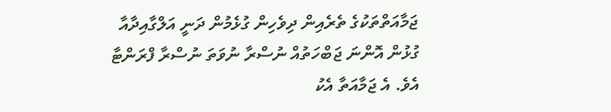ޖަމާއަތްތަކުގެ ތެރެއިން ދިވެހިން ގުޅެމުން ދަނީ އަލްގާއިދާއާ ގުޅުން އޮންނަ ޖަބްހަތުއް ނުސްރާ ނުވަތަ ނުސްރާ ފްރަންޓާ އެވެ. އެ ޖަމާއަތާ އެކު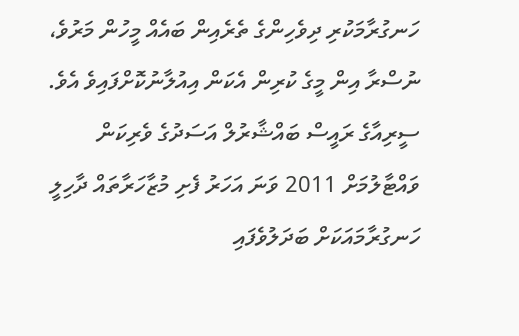ހަނގުރާމަކުރި ދިވެހިންގެ ތެރެއިން ބައެއް މީހުން މަރުވެ، ނުސްރާ އިން މީގެ ކުރިން އެކަން އިއުލާނުކޮށްފައިވެ އެވެ.
ސީރިއާގެ ރައީސް ބައްޝާރުލް އަސަދުގެ ވެރިކަން ވައްޓާލުމަށް 2011 ވަނަ އަހަރު ފެށި މުޒާހަރާތައް ދާހިލީ ހަނގުރާމައަކަށް ބަދަލުވެފައި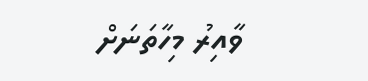ވާއިރު މިހާތަނަށް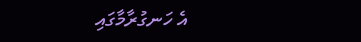އެ ހަނގުރާމާގައި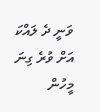ވަނީ ދެ ލައްކަ އަށް ވުރެ ގިނަ މީހުން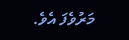މަރުވެފަ އެވެ.